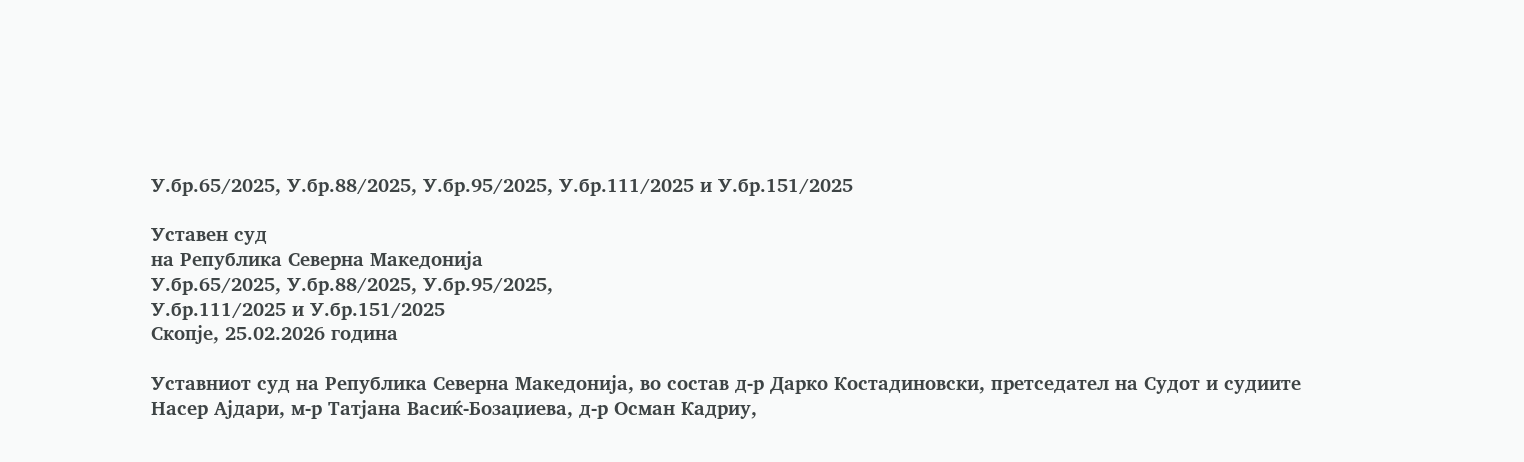У.бр.65/2025, У.бр.88/2025, У.бр.95/2025, У.бр.111/2025 и У.бр.151/2025

Уставен суд
на Република Северна Македонија
У.бр.65/2025, У.бр.88/2025, У.бр.95/2025,
У.бр.111/2025 и У.бр.151/2025
Скопје, 25.02.2026 година

Уставниот суд на Република Северна Македонија, во состав д-р Дарко Костадиновски, претседател на Судот и судиите Насер Ајдари, м-р Татјана Васиќ-Бозаџиева, д-р Осман Кадриу,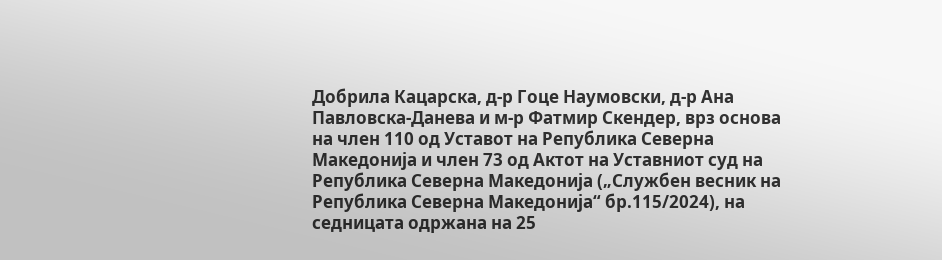Добрила Кацарска, д-р Гоце Наумовски, д-р Ана Павловска-Данева и м-р Фатмир Скендер, врз основа на член 110 од Уставот на Република Северна Македонија и член 73 од Aктот на Уставниот суд на Република Северна Македонија („Службен весник на Република Северна Македонија“ бр.115/2024), на седницата одржана на 25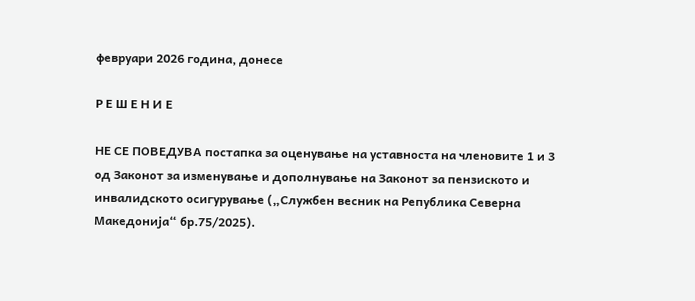февруари 2026 година, донесе

Р Е Ш Е Н И Е

НЕ СЕ ПОВЕДУВА постапка за оценување на уставноста на членовите 1 и 3 од Законот за изменување и дополнување на Законот за пензиското и инвалидското осигурување („Службен весник на Република Северна Македонија“ бр.75/2025).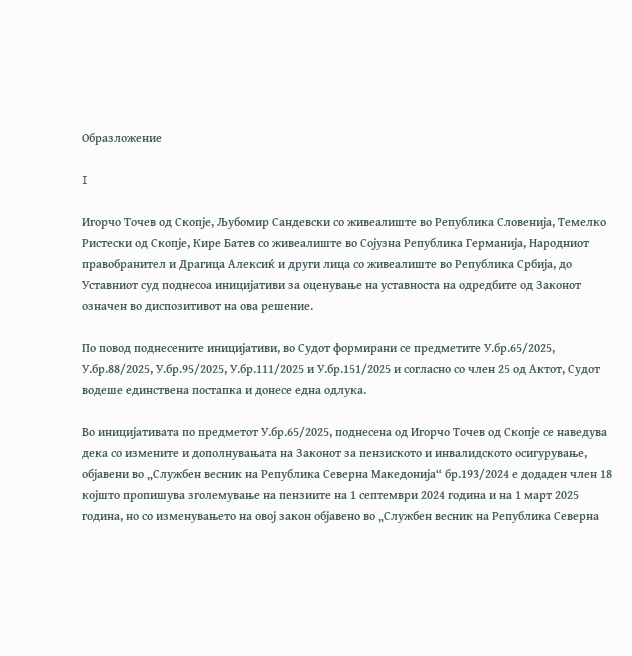Образложение

I

Игорчо Точев од Скопје, Љубомир Сандевски со живеалиште во Република Словенија, Темелко Ристески од Скопје, Кире Батев со живеалиште во Сојузна Република Германија, Народниот правобранител и Драгица Алексиќ и други лица со живеалиште во Република Србија, до Уставниот суд поднесоа иницијативи за оценување на уставноста на одредбите од Законот означен во диспозитивот на ова решение.

По повод поднесените иницијативи, во Судот формирани се предметите У.бр.65/2025, У.бр.88/2025, У.бр.95/2025, У.бр.111/2025 и У.бр.151/2025 и согласно со член 25 од Актот, Судот водеше единствена постапка и донесе една одлука.

Во иницијативата по предметот У.бр.65/2025, поднесена од Игорчо Точев од Скопје се наведува дека со измените и дополнувањата на Законот за пензиското и инвалидското осигурување, објавени во „Службен весник на Република Северна Македонија“ бр.193/2024 е додаден член 18 којшто пропишува зголемување на пензиите на 1 септември 2024 година и на 1 март 2025 година, но со изменувањето на овој закон објавено во „Службен весник на Република Северна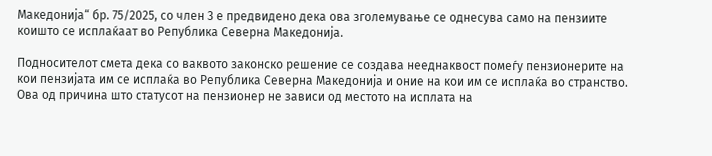Македонија“ бр. 75/2025, со член 3 е предвидено дека ова зголемување се однесува само на пензиите коишто се исплаќаат во Република Северна Македонија.

Подносителот смета дека со ваквото законско решение се создава нееднаквост помеѓу пензионерите на кои пензијата им се исплаќа во Република Северна Македонија и оние на кои им се исплаќа во странство. Ова од причина што статусот на пензионер не зависи од местото на исплата на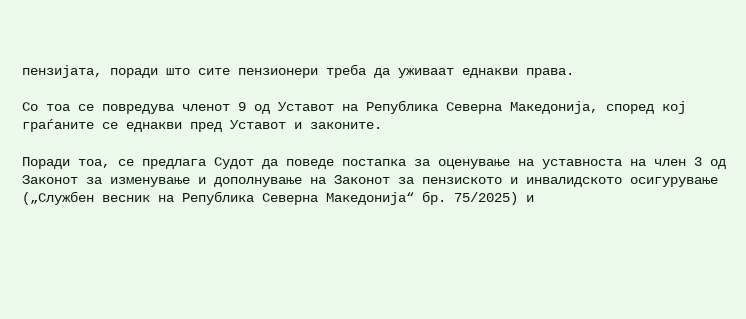пензијата, поради што сите пензионери треба да уживаат еднакви права.

Со тоа се повредува членот 9 од Уставот на Република Северна Македонија, според кој граѓаните се еднакви пред Уставот и законите.

Поради тоа, се предлага Судот да поведе постапка за оценување на уставноста на член 3 од Законот за изменување и дополнување на Законот за пензиското и инвалидското осигурување („Службен весник на Република Северна Македонија“ бр. 75/2025) и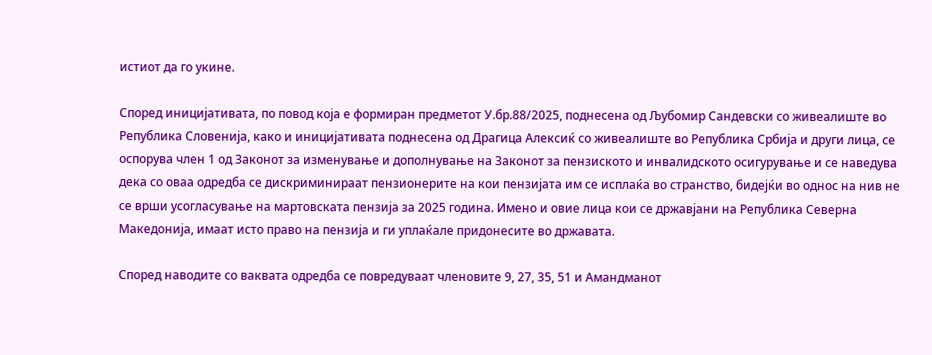истиот да го укине.

Според иницијативата, по повод која е формиран предметот У.бр.88/2025, поднесена од Љубомир Сандевски со живеалиште во Република Словенија, како и иницијативата поднесена од Драгица Алексиќ со живеалиште во Република Србија и други лица, се оспорува член 1 од Законот за изменување и дополнување на Законот за пензиското и инвалидското осигурување и се наведува дека со оваа одредба се дискриминираат пензионерите на кои пензијата им се исплаќа во странство, бидејќи во однос на нив не се врши усогласување на мартовската пензија за 2025 година. Имено и овие лица кои се државјани на Република Северна Македонија, имаат исто право на пензија и ги уплаќале придонесите во државата.

Според наводите со ваквата одредба се повредуваат членовите 9, 27, 35, 51 и Амандманот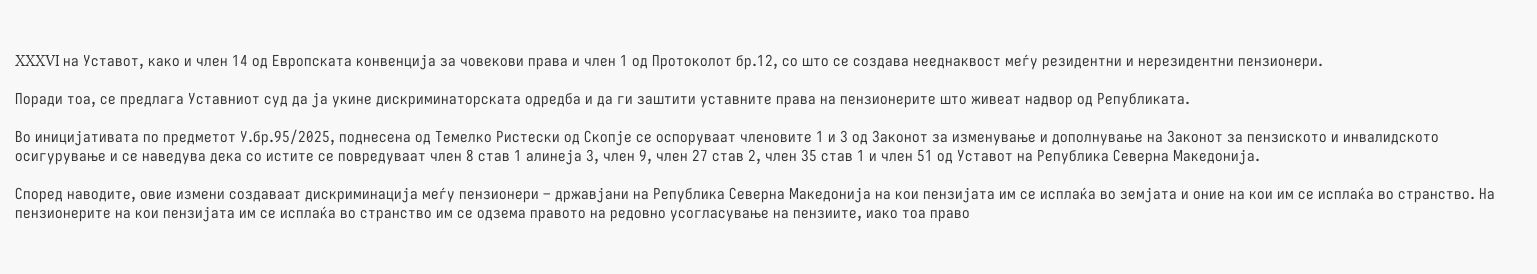XXXVI на Уставот, како и член 14 од Европската конвенција за човекови права и член 1 од Протоколот бр.12, со што се создава нееднаквост меѓу резидентни и нерезидентни пензионери.

Поради тоа, се предлага Уставниот суд да ја укине дискриминаторската одредба и да ги заштити уставните права на пензионерите што живеат надвор од Републиката.

Во иницијативата по предметот У.бр.95/2025, поднесена од Темелко Ристески од Скопје се оспоруваат членовите 1 и 3 од Законот за изменување и дополнување на Законот за пензиското и инвалидското осигурување и се наведува дека со истите се повредуваат член 8 став 1 алинеја 3, член 9, член 27 став 2, член 35 став 1 и член 51 од Уставот на Република Северна Македонија.

Според наводите, овие измени создаваат дискриминација меѓу пензионери – државјани на Република Северна Македонија на кои пензијата им се исплаќа во земјата и оние на кои им се исплаќа во странство. На пензионерите на кои пензијата им се исплаќа во странство им се одзема правото на редовно усогласување на пензиите, иако тоа право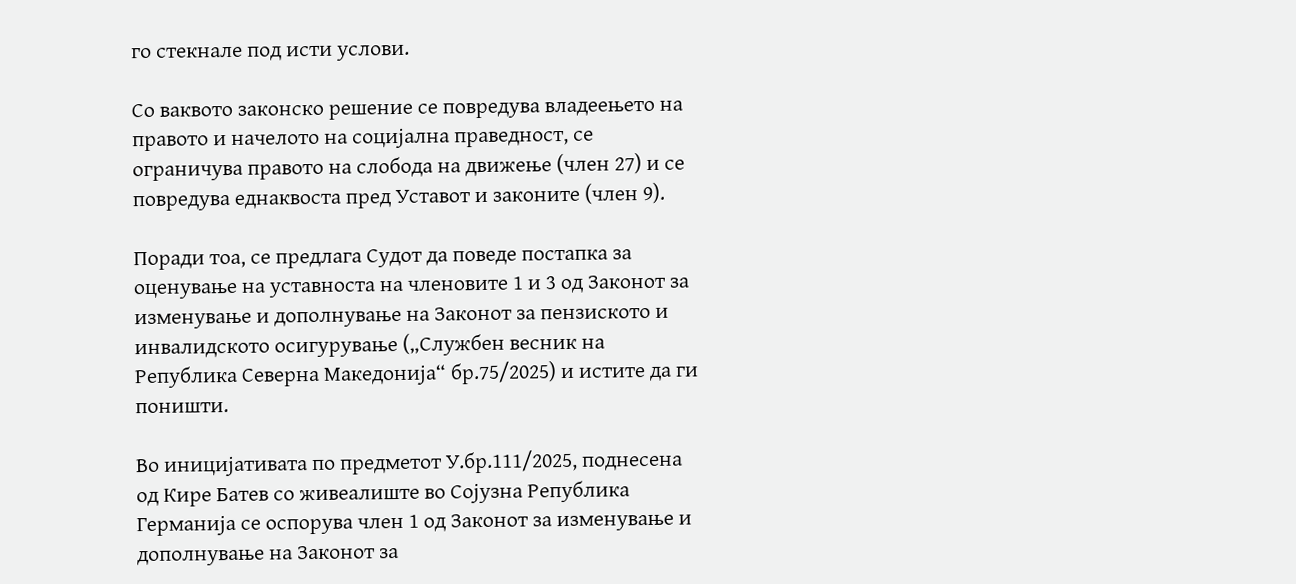го стекнале под исти услови.

Со ваквото законско решение се повредува владеењето на правото и начелото на социјална праведност, се ограничува правото на слобода на движење (член 27) и се повредува еднаквоста пред Уставот и законите (член 9).

Поради тоа, се предлага Судот да поведе постапка за оценување на уставноста на членовите 1 и 3 од Законот за изменување и дополнување на Законот за пензиското и инвалидското осигурување („Службен весник на Република Северна Македонија“ бр.75/2025) и истите да ги поништи.

Во иницијативата по предметот У.бр.111/2025, поднесена од Кире Батев со живеалиште во Сојузна Република Германија се оспорува член 1 од Законот за изменување и дополнување на Законот за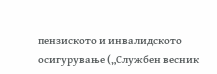пензиското и инвалидското осигурување („Службен весник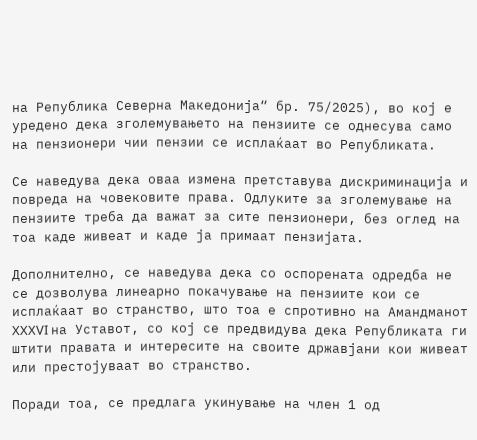на Република Северна Македонија“ бр. 75/2025), во кој е уредено дека зголемувањето на пензиите се однесува само на пензионери чии пензии се исплаќаат во Републиката.

Се наведува дека оваа измена претставува дискриминација и повреда на човековите права. Одлуките за зголемување на пензиите треба да важат за сите пензионери, без оглед на тоа каде живеат и каде ја примаат пензијата.

Дополнително, се наведува дека со оспорената одредба не се дозволува линеарно покачување на пензиите кои се исплаќаат во странство, што тоа е спротивно на Амандманот XXXVI на Уставот, со кој се предвидува дека Републиката ги штити правата и интересите на своите државјани кои живеат или престојуваат во странство.

Поради тоа, се предлага укинување на член 1 од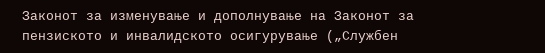Законот за изменување и дополнување на Законот за пензиското и инвалидското осигурување („Службен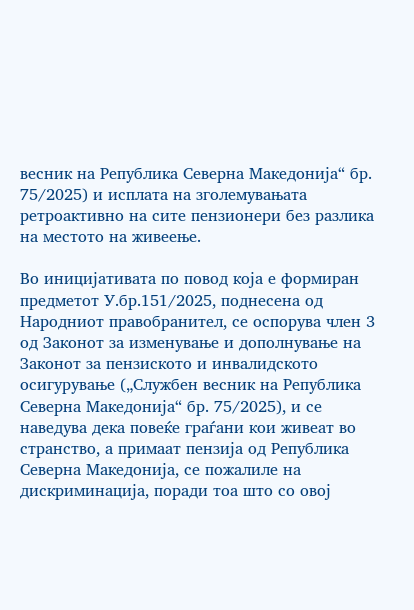весник на Република Северна Македонија“ бр. 75/2025) и исплата на зголемувањата ретроактивно на сите пензионери без разлика на местото на живеење.

Во иницијативата по повод која е формиран предметот У.бр.151/2025, поднесена од Народниот правобранител, се оспорува член 3 од Законот за изменување и дополнување на Законот за пензиското и инвалидското осигурување („Службен весник на Република Северна Македонија“ бр. 75/2025), и се наведува дека повеќе граѓани кои живеат во странство, а примаат пензија од Република Северна Македонија, се пожалиле на дискриминација, поради тоа што со овој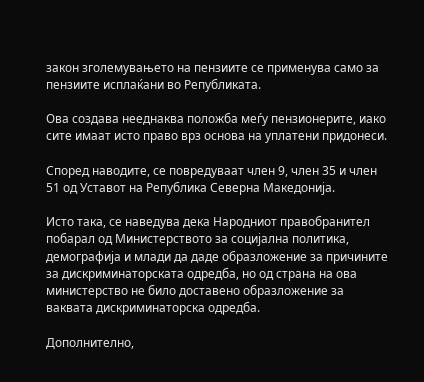закон зголемувањето на пензиите се применува само за пензиите исплаќани во Републиката.

Ова создава нееднаква положба меѓу пензионерите, иако сите имаат исто право врз основа на уплатени придонеси.

Според наводите, се повредуваат член 9, член 35 и член 51 од Уставот на Република Северна Македонија.

Исто така, се наведува дека Народниот правобранител побарал од Министерството за социјална политика, демографија и млади да даде образложение за причините за дискриминаторската одредба, но од страна на ова министерство не било доставено образложение за ваквата дискриминаторска одредба.

Дополнително,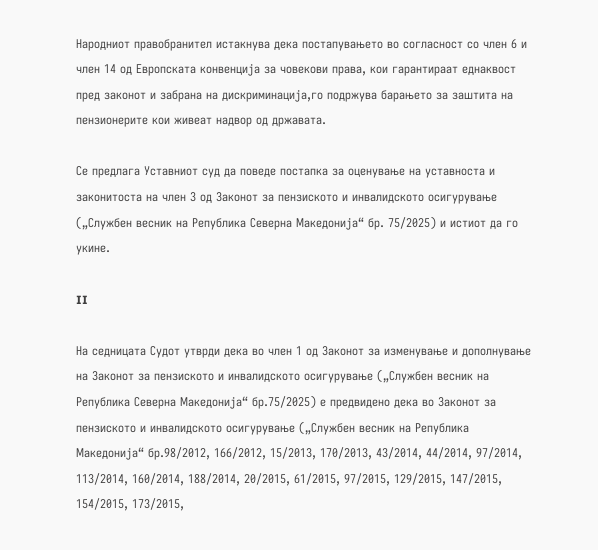Народниот правобранител истакнува дека постапувањето во согласност со член 6 и член 14 од Европската конвенција за човекови права, кои гарантираат еднаквост пред законот и забрана на дискриминација,го подржува барањето за заштита на пензионерите кои живеат надвор од државата.

Се предлага Уставниот суд да поведе постапка за оценување на уставноста и законитоста на член 3 од Законот за пензиското и инвалидското осигурување („Службен весник на Република Северна Македонија“ бр. 75/2025) и истиот да го укине.

II

На седницата Судот утврди дека во член 1 од Законот за изменување и дополнување на Законот за пензиското и инвалидското осигурување („Службен весник на Република Северна Македонија“ бр.75/2025) е предвидено дека во Законот за пензиското и инвалидското осигурување („Службен весник на Република Македонија“ бр.98/2012, 166/2012, 15/2013, 170/2013, 43/2014, 44/2014, 97/2014, 113/2014, 160/2014, 188/2014, 20/2015, 61/2015, 97/2015, 129/2015, 147/2015, 154/2015, 173/2015,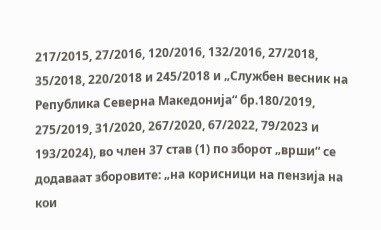217/2015, 27/2016, 120/2016, 132/2016, 27/2018, 35/2018, 220/2018 и 245/2018 и „Службен весник на Република Северна Македонија“ бр.180/2019, 275/2019, 31/2020, 267/2020, 67/2022, 79/2023 и 193/2024), во член 37 став (1) по зборот „врши“ се додаваат зборовите: „на корисници на пензија на кои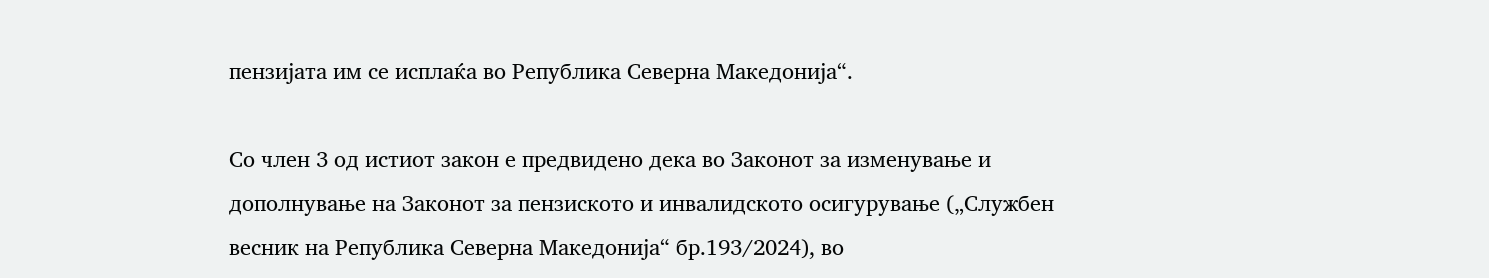пензијата им се исплаќа во Република Северна Македонија“.

Со член 3 од истиот закон е предвидено дека во Законот за изменување и дополнување на Законот за пензиското и инвалидското осигурување („Службен весник на Република Северна Македонија“ бр.193/2024), во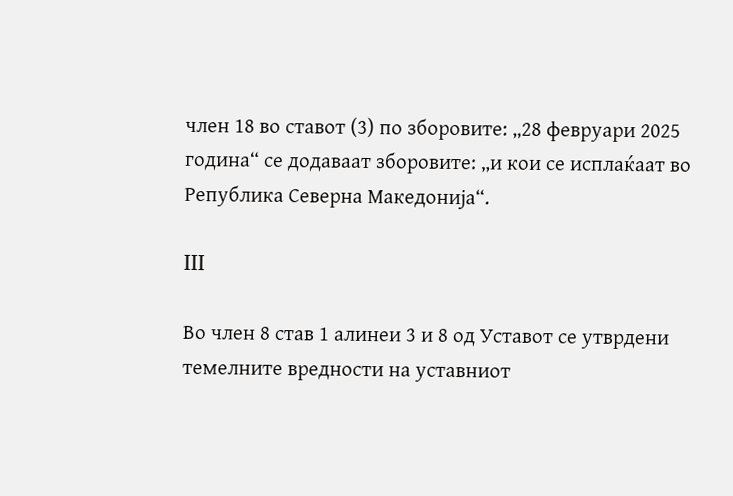член 18 во ставот (3) по зборовите: „28 февруари 2025 година“ се додаваат зборовите: „и кои се исплаќаат во Република Северна Македонија“.

III

Во член 8 став 1 алинеи 3 и 8 од Уставот се утврдени темелните вредности на уставниот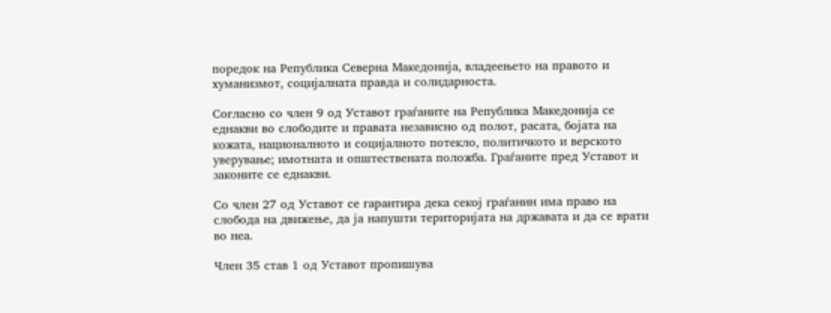поредок на Република Северна Македонија, владеењето на правото и хуманизмот, социјалната правда и солидарноста.

Согласно со член 9 од Уставот граѓаните на Република Македонија се еднакви во слободите и правата независно од полот, расата, бојата на кожата, националното и социјалното потекло, политичкото и верското уверување; имотната и општествената положба. Граѓаните пред Уставот и законите се еднакви.

Со член 27 од Уставот се гарантира дека секој граѓанин има право на слобода на движење, да ја напушти територијата на државата и да се врати во неа.

Член 35 став 1 од Уставот пропишува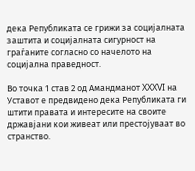дека Републиката се грижи за социјалната заштита и социјалната сигурност на граѓаните согласно со начелото на социјална праведност.

Во точка 1 став 2 од Амандманот XXXVI на Уставот е предвидено дека Републиката ги штити правата и интересите на своите државјани кои живеат или престојуваат во странство.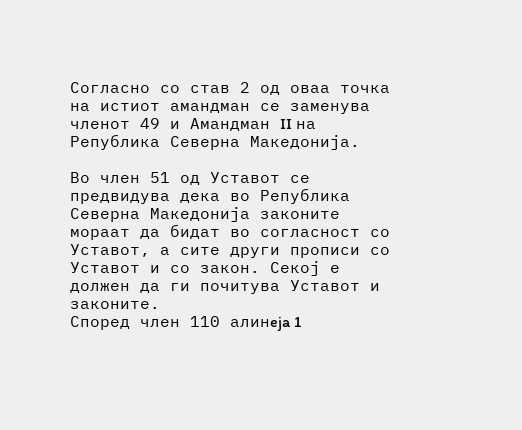Согласно со став 2 од оваа точка на истиот амандман се заменува членот 49 и Амандман II на Република Северна Македонија.

Во член 51 од Уставот се предвидува дека во Република Северна Македонија законите мораат да бидат во согласност со Уставот, а сите други прописи со Уставот и со закон. Секој е должен да ги почитува Уставот и законите.
Според член 110 алинeja 1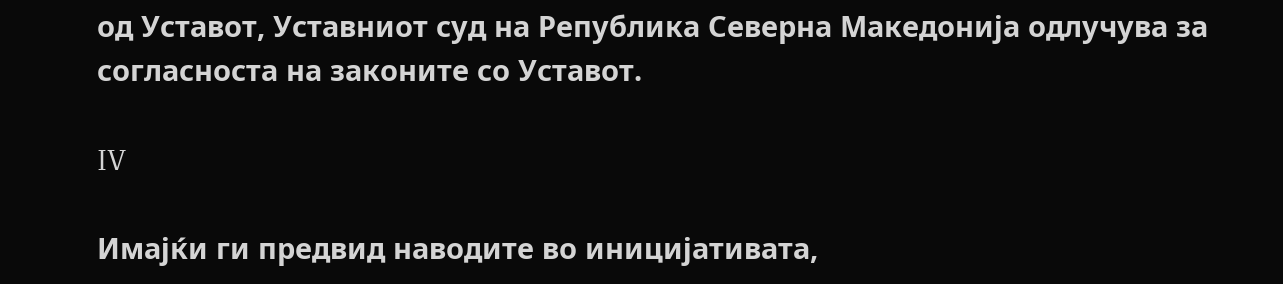од Уставот, Уставниот суд на Република Северна Македонија одлучува за согласноста на законите со Уставот.

IV

Имајќи ги предвид наводите во иницијативата,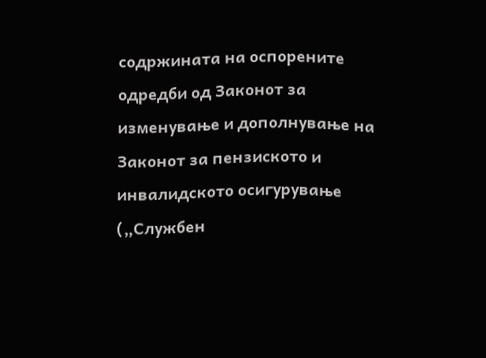содржината на оспорените одредби од Законот за изменување и дополнување на Законот за пензиското и инвалидското осигурување („Службен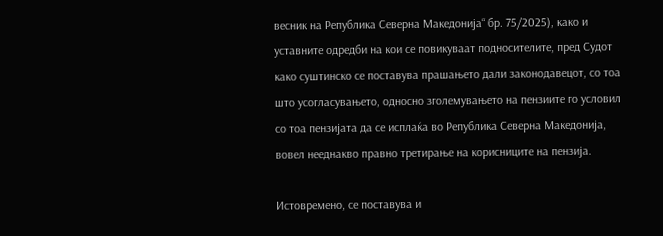весник на Република Северна Македонија“ бр. 75/2025), како и уставните одредби на кои се повикуваат подносителите, пред Судот како суштинско се поставува прашањето дали законодавецот, со тоа што усогласувањето, односно зголемувањето на пензиите го условил со тоа пензијата да се исплаќа во Република Северна Македонија, вовел нееднакво правно третирање на корисниците на пензија.

Истовремено, се поставува и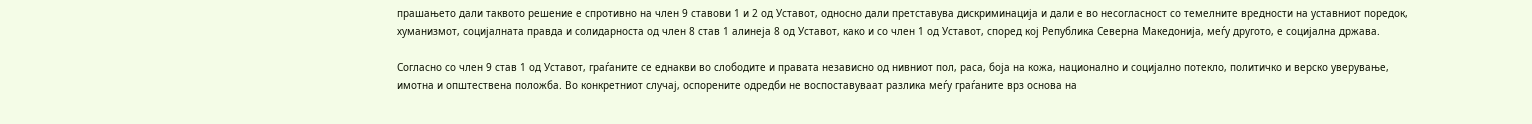прашањето дали таквото решение е спротивно на член 9 ставови 1 и 2 од Уставот, односно дали претставува дискриминација и дали е во несогласност со темелните вредности на уставниот поредок, хуманизмот, социјалната правда и солидарноста од член 8 став 1 алинеја 8 од Уставот, како и со член 1 од Уставот, според кој Република Северна Македонија, меѓу другото, е социјална држава.

Согласно со член 9 став 1 од Уставот, граѓаните се еднакви во слободите и правата независно од нивниот пол, раса, боја на кожа, национално и социјално потекло, политичко и верско уверување, имотна и општествена положба. Во конкретниот случај, оспорените одредби не воспоставуваат разлика меѓу граѓаните врз основа на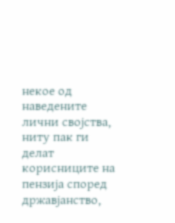некое од наведените лични својства, ниту пак ги делат корисниците на пензија според државјанство,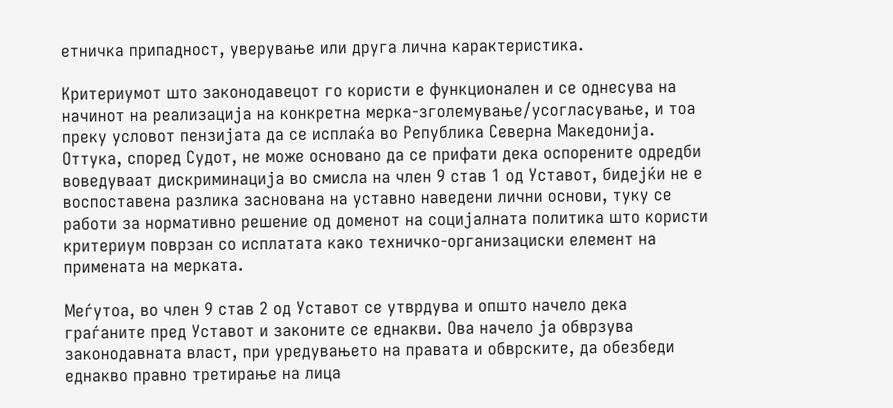етничка припадност, уверување или друга лична карактеристика.

Критериумот што законодавецот го користи е функционален и се однесува на начинот на реализација на конкретна мерка-зголемување/усогласување, и тоа преку условот пензијата да се исплаќа во Република Северна Македонија. Оттука, според Судот, не може основано да се прифати дека оспорените одредби воведуваат дискриминација во смисла на член 9 став 1 од Уставот, бидејќи не е воспоставена разлика заснована на уставно наведени лични основи, туку се работи за нормативно решение од доменот на социјалната политика што користи критериум поврзан со исплатата како техничко-организациски елемент на примената на мерката.

Меѓутоа, во член 9 став 2 од Уставот се утврдува и општо начело дека граѓаните пред Уставот и законите се еднакви. Ова начело ја обврзува законодавната власт, при уредувањето на правата и обврските, да обезбеди еднакво правно третирање на лица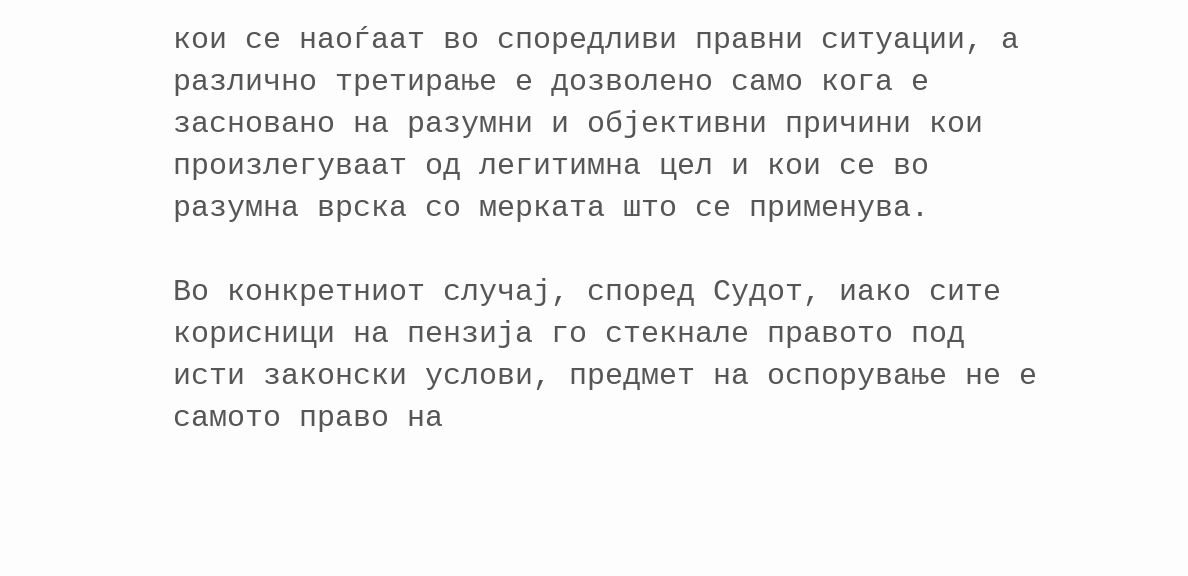кои се наоѓаат во споредливи правни ситуации, а различно третирање е дозволено само кога е засновано на разумни и објективни причини кои произлегуваат од легитимна цел и кои се во разумна врска со мерката што се применува.

Во конкретниот случај, според Судот, иако сите корисници на пензија го стекнале правото под исти законски услови, предмет на оспорување не е самото право на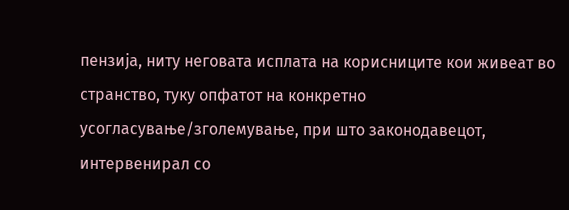пензија, ниту неговата исплата на корисниците кои живеат во странство, туку опфатот на конкретно усогласување/зголемување, при што законодавецот, интервенирал со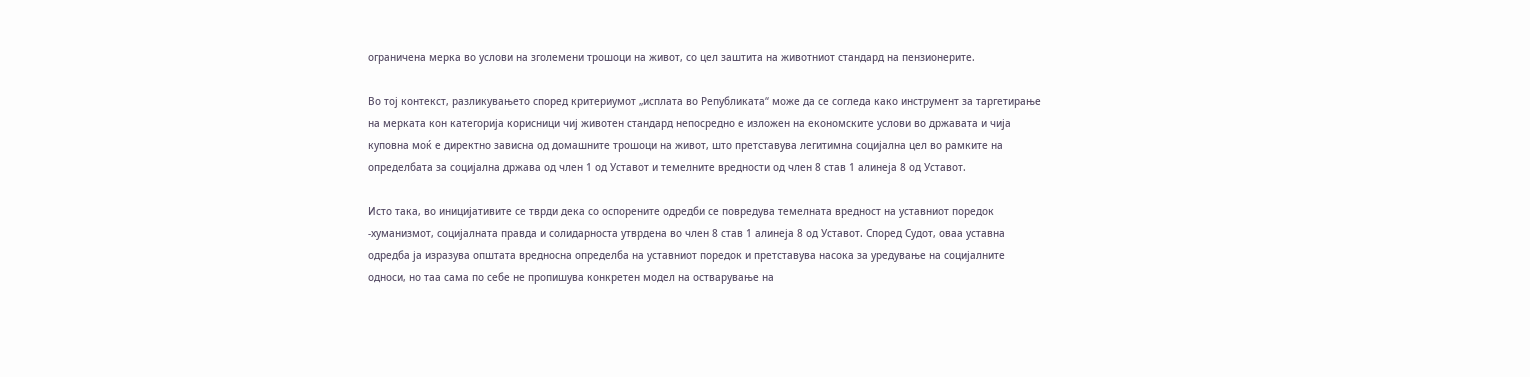ограничена мерка во услови на зголемени трошоци на живот, со цел заштита на животниот стандард на пензионерите.

Во тој контекст, разликувањето според критериумот „исплата во Републиката“ може да се согледа како инструмент за таргетирање на мерката кон категорија корисници чиј животен стандард непосредно е изложен на економските услови во државата и чија куповна моќ е директно зависна од домашните трошоци на живот, што претставува легитимна социјална цел во рамките на определбата за социјална држава од член 1 од Уставот и темелните вредности од член 8 став 1 алинеја 8 од Уставот.

Исто така, во иницијативите се тврди дека со оспорените одредби се повредува темелната вредност на уставниот поредок -хуманизмот, социјалната правда и солидарноста утврдена во член 8 став 1 алинеја 8 од Уставот. Според Судот, оваа уставна одредба ја изразува општата вредносна определба на уставниот поредок и претставува насока за уредување на социјалните односи, но таа сама по себе не пропишува конкретен модел на остварување на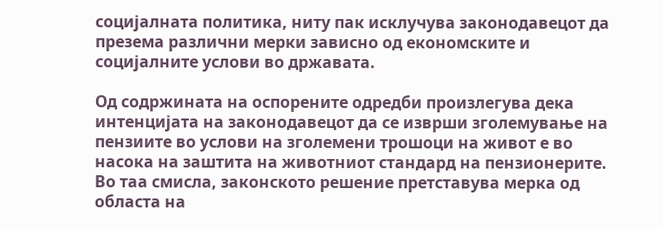социјалната политика, ниту пак исклучува законодавецот да презема различни мерки зависно од економските и социјалните услови во државата.

Од содржината на оспорените одредби произлегува дека интенцијата на законодавецот да се изврши зголемување на пензиите во услови на зголемени трошоци на живот е во насока на заштита на животниот стандард на пензионерите. Во таа смисла, законското решение претставува мерка од областа на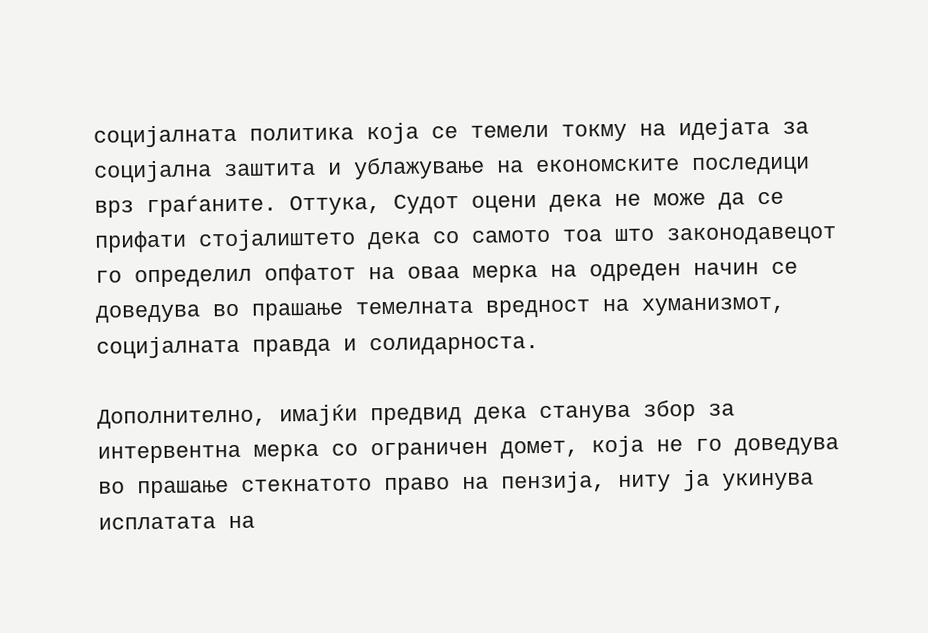социјалната политика која се темели токму на идејата за социјална заштита и ублажување на економските последици врз граѓаните. Оттука, Судот оцени дека не може да се прифати стојалиштето дека со самото тоа што законодавецот го определил опфатот на оваа мерка на одреден начин се доведува во прашање темелната вредност на хуманизмот, социјалната правда и солидарноста.

Дополнително, имајќи предвид дека станува збор за интервентна мерка со ограничен домет, која не го доведува во прашање стекнатото право на пензија, ниту ја укинува исплатата на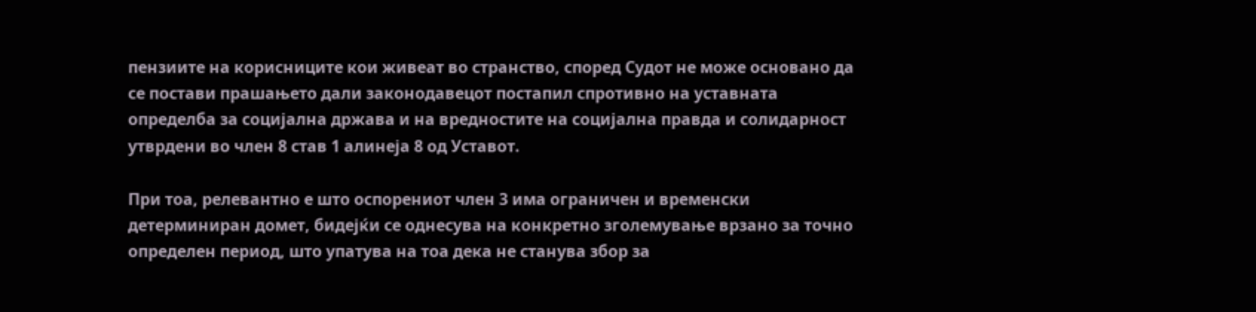пензиите на корисниците кои живеат во странство, според Судот не може основано да се постави прашањето дали законодавецот постапил спротивно на уставната определба за социјална држава и на вредностите на социјална правда и солидарност утврдени во член 8 став 1 алинеја 8 од Уставот.

При тоа, релевантно е што оспорениот член 3 има ограничен и временски детерминиран домет, бидејќи се однесува на конкретно зголемување врзано за точно определен период, што упатува на тоа дека не станува збор за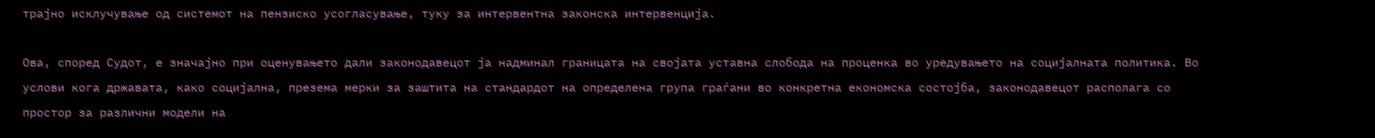трајно исклучување од системот на пензиско усогласување, туку за интервентна законска интервенција.

Ова, според Судот, е значајно при оценувањето дали законодавецот ја надминал границата на својата уставна слобода на проценка во уредувањето на социјалната политика. Во услови кога државата, како социјална, презема мерки за заштита на стандардот на определена група граѓани во конкретна економска состојба, законодавецот располага со простор за различни модели на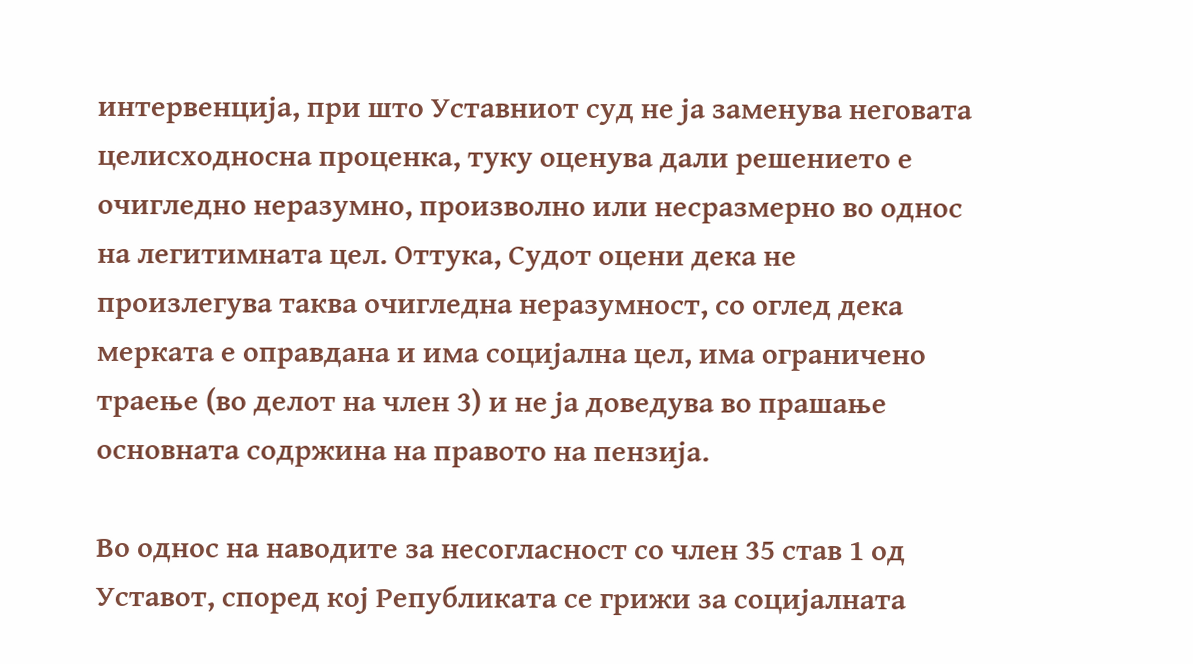интервенција, при што Уставниот суд не ја заменува неговата целисходносна проценка, туку оценува дали решението е очигледно неразумно, произволно или несразмерно во однос на легитимната цел. Оттука, Судот оцени дека не произлегува таква очигледна неразумност, со оглед дека мерката е оправдана и има социјална цел, има ограничено траење (во делот на член 3) и не ја доведува во прашање основната содржина на правото на пензија.

Во однос на наводите за несогласност со член 35 став 1 од Уставот, според кој Републиката се грижи за социјалната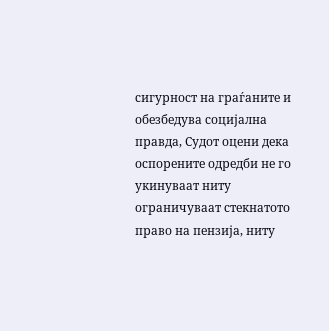сигурност на граѓаните и обезбедува социјална правда, Судот оцени дека оспорените одредби не го укинуваат ниту ограничуваат стекнатото право на пензија, ниту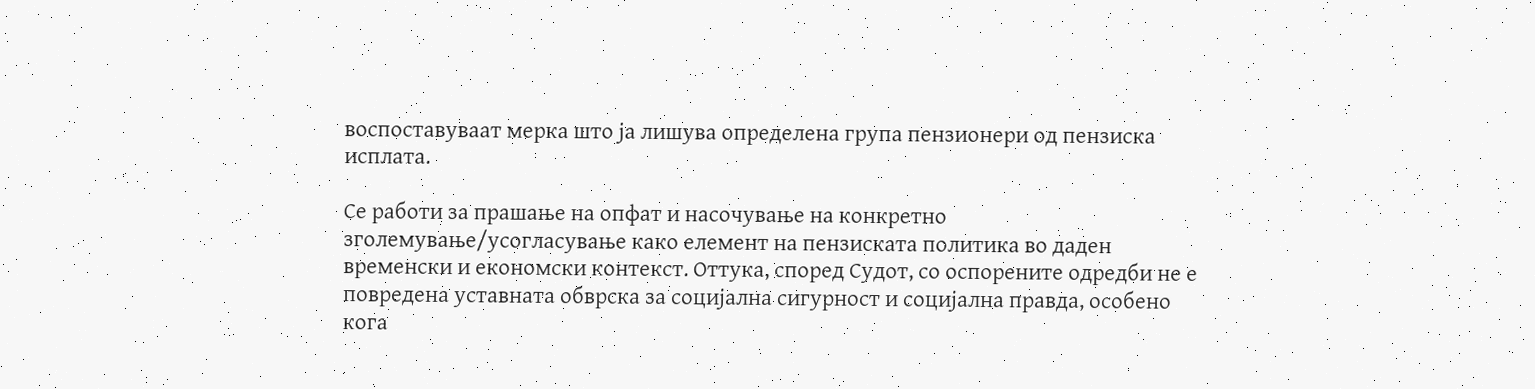воспоставуваат мерка што ја лишува определена група пензионери од пензиска исплата.

Се работи за прашање на опфат и насочување на конкретно зголемување/усогласување како елемент на пензиската политика во даден временски и економски контекст. Оттука, според Судот, со оспорените одредби не е повредена уставната обврска за социјална сигурност и социјална правда, особено кога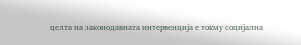целта на законодавната интервенција е токму социјална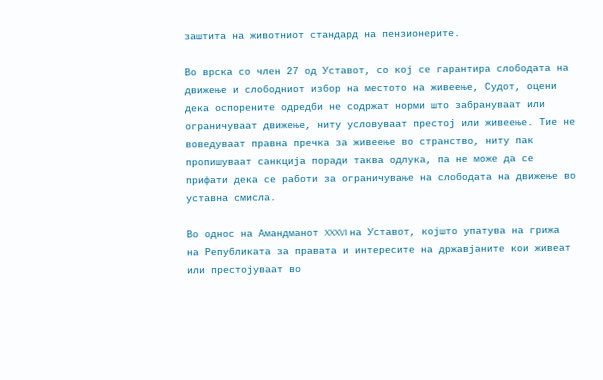заштита на животниот стандард на пензионерите.

Во врска со член 27 од Уставот, со кој се гарантира слободата на движење и слободниот избор на местото на живеење, Судот, оцени дека оспорените одредби не содржат норми што забрануваат или ограничуваат движење, ниту условуваат престој или живеење. Тие не воведуваат правна пречка за живеење во странство, ниту пак пропишуваат санкција поради таква одлука, па не може да се прифати дека се работи за ограничување на слободата на движење во уставна смисла.

Во однос на Амандманот XXXVI на Уставот, којшто упатува на грижа на Републиката за правата и интересите на државјаните кои живеат или престојуваат во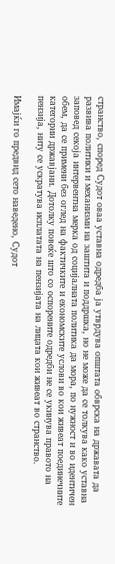странство, според Судот оваа уставна одредба ја утврдува општата обврска на државата да развива политики и механизми на заштита и поддршка, но не може да се толкува како уставна заповед секоја интервентна мерка од социјалната политика да мора, по нужност и во идентичен обем, да се примени без оглед на фактичките и економските услови во кои живеат поединечните категории државјани. Дотолку повеќе што со оспорените одредби не се укинува правото на пензија, ниту се ускратува исплатата на пензијата на лицата кои живеат во странство.

Имајќи го предвид сето наведено, Судот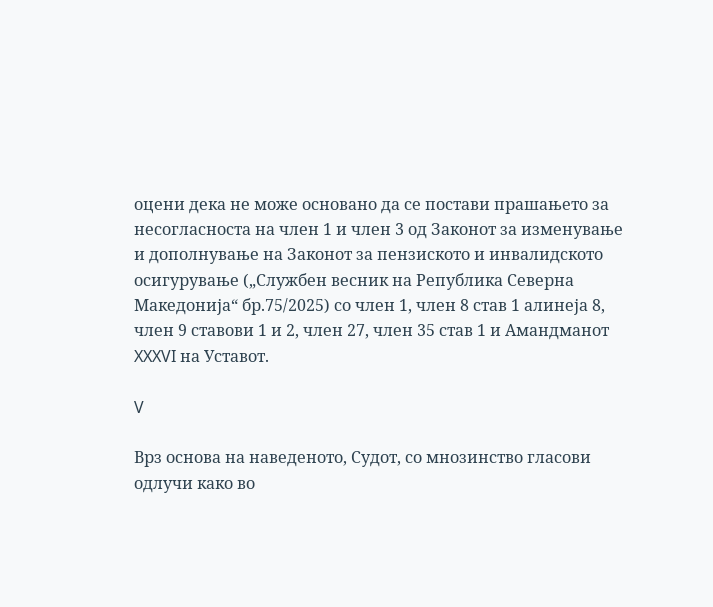оцени дека не може основано да се постави прашањето за несогласноста на член 1 и член 3 од Законот за изменување и дополнување на Законот за пензиското и инвалидското осигурување („Службен весник на Република Северна Македонија“ бр.75/2025) со член 1, член 8 став 1 алинеја 8, член 9 ставови 1 и 2, член 27, член 35 став 1 и Амандманот XXXVI на Уставот.

V

Врз основа на наведеното, Судот, со мнозинство гласови одлучи како во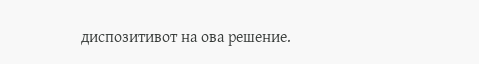диспозитивот на ова решение.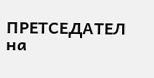ПРЕТСЕДАТЕЛ
на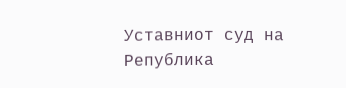Уставниот суд на Република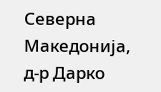Северна Македонија,
д-р Дарко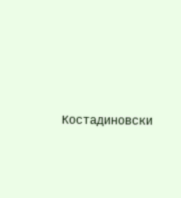Костадиновски